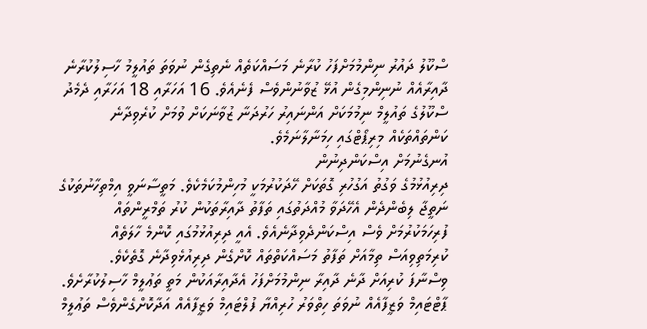ސްކޫލު ދައުރު ނިންމުމަށްފަހު ކުރާނެ މަސައްކަތެއް ނެތިގެން ނުވަތަ ތައުލީމު ހާސިލުކުރާނެ ދާއިރާއެއް ނުނިންމިގެން އުޅޭ ޒުވާނުންވެސް ފެނެއެވެ. 16 އަހަރާއި 18 އަހަރާއި ދެމެދު ސްކޫލުގެ ތައުލީމް ނިމުމަކަށް އަންނައިރު ހަރުދަނާ ޒުވާނަކަށް ވުމަށް ކުރެވިދާނެ ކަންތައްތަކެއް މިރިޕޯޓްގައި ހިމަނާލާނަމެވެ.
އުނގެނުމަށް އިސްކަންދިނުން
ދިރިއުޅުމުގެ ވަގުތު އަގުހުރި ގޮތަކަށް ހޭދަކުރުމަކީ މުހިންމުކަމެކެވެ. މަތީސާނަވީ އިމްތިހާނުތަކުގެ ނަތީޖާ ލިބެންދެން އެހޭދަވާ މުއްދަތުގައި ތަފާތު ދާއިރާތަކުން ކުރު ތަމްރީންތައް ފުރިހަމަކުރުމަށް ވެސް އިސްކަންދެވިދާނެއެވެ. އެއީ ދިރިއުޅުމުގައި ކޮންމެ ހާލަތެއް ކުރިމަތިވިއަސް ތިމާއަށް ތަފާތު މަސައްކަތްތައް ކޮށްގެން ދިރިއުޅެވިދާނެ ގޮތެކެވެ.
ވިސްނާފަ ކުރިއަށް ދާނެ ދާއިރާ ނިންމުމަށްފަހު އެދާއިރާއަކުން މަތީ ތަޢުލީމް ހާސިލުކުރާށެވެ. ޕާޓްޓައިމް ވަޒީފާއެއް ނުވަތަ ހިތްވަރު ހުރިއްޔާ ފުލްޓައިމް ވަޒީފާއެއް އަދާކޮށްގެންވެސް ތަޢުލީމް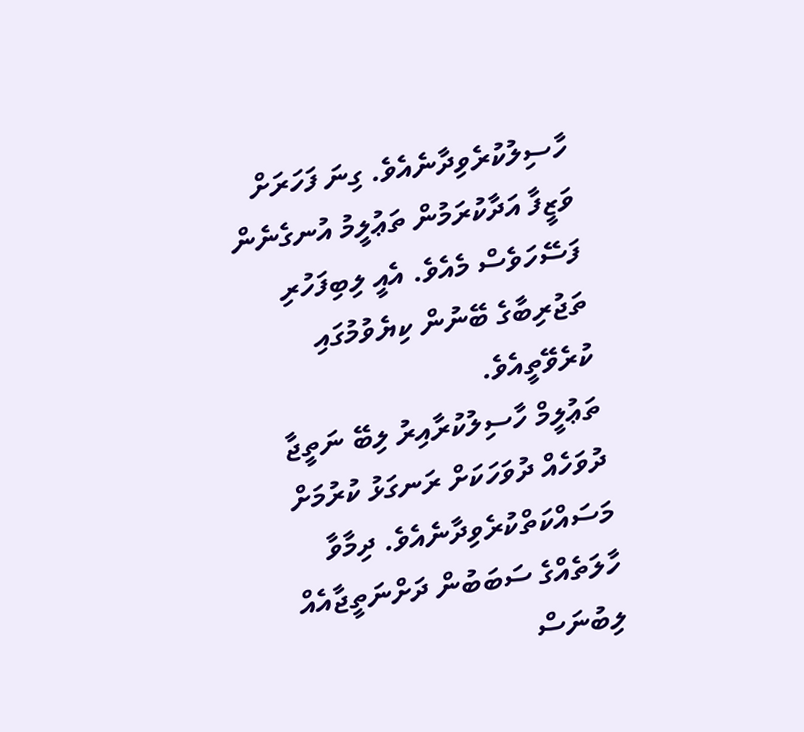ހާސިލުކުރެވިދާނެއެވެ. ގިނަ ފަހަރަށް ވަޒީފާ އަދާކުރަމުން ތަޢުލީމު އުނގެނެން ފަސޭހަވެސް މެއެވެ. އެއީ ލިބިފަހުރި ތަޖުރިބާގެ ބޭނުން ކިޔެވުމުގައި ކުރެވޭތީއެވެ.
ތަޢުލީމް ހާސިލުކުރާއިރު ލިބޭ ނަތީޖާ ދުވަހެއް ދުވަހަކަށް ރަނގަޅު ކުރުމަށް މަސައްކަތްކުރެވިދާނެއެވެ. ދިމާވާ ހާލަތެއްގެ ސަބަބުން ދަށްނަތީޖާއެއް ލިބުނަސް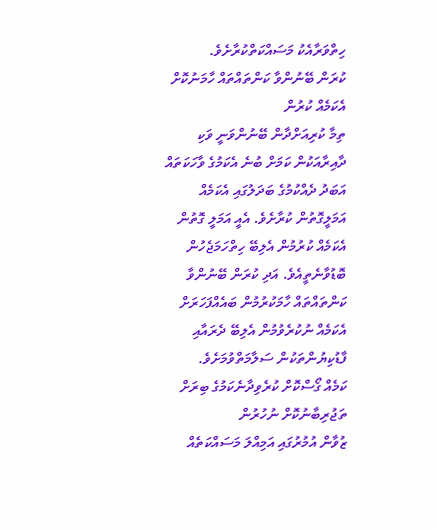ހިތްވަރާއެކު މަސައްކަތްކުރާށެވެ.
ކުރަން ބޭނުންވާ ކަންތައްތައް ހާމަނުކޮށް އެކަމެއް ކުރުން
ތިމާ ކުރިއަށްދާން ބޭނުންވަނީ ވަކި ދާއިރާއަކުން ކަމަށް ބުނެ އެކަމުގެ ވާހަކަތައް އަބަދު ދެއްކުމުގެ ބަދަލުގައި އެކަމެއް އަމަލީގޮތުން ކުރާށެވެ. އެއީ އަމަލީ ގޮތުން އެކަމެއް ކުރުމުން އެލިބޭ ހިތްހަމަޖެހުން ބޮޑުވާނެތީއެވެ. އަދި ކުރަން ބޭނުންވާ ކަންތައްތައް ހާމަކުރުމުން ބައެއްފަހަރަށް އެކަމެއް ނުކުރެވުމުން އެލިބޭ ދެރައާއި ފާޑުކިޔުންތަކުން ސަލާމަތްވުމަށެވެ.
ކަމެއް ގޯސްކޮށް ކުރެވިދާނެކަމުގެ ބިރަށް ތަޖުރިބާނުކޮށް ނުހުރުން
ޒުވާން އުމުރުގައި އަމިއްލަ މަސައްކަތެއް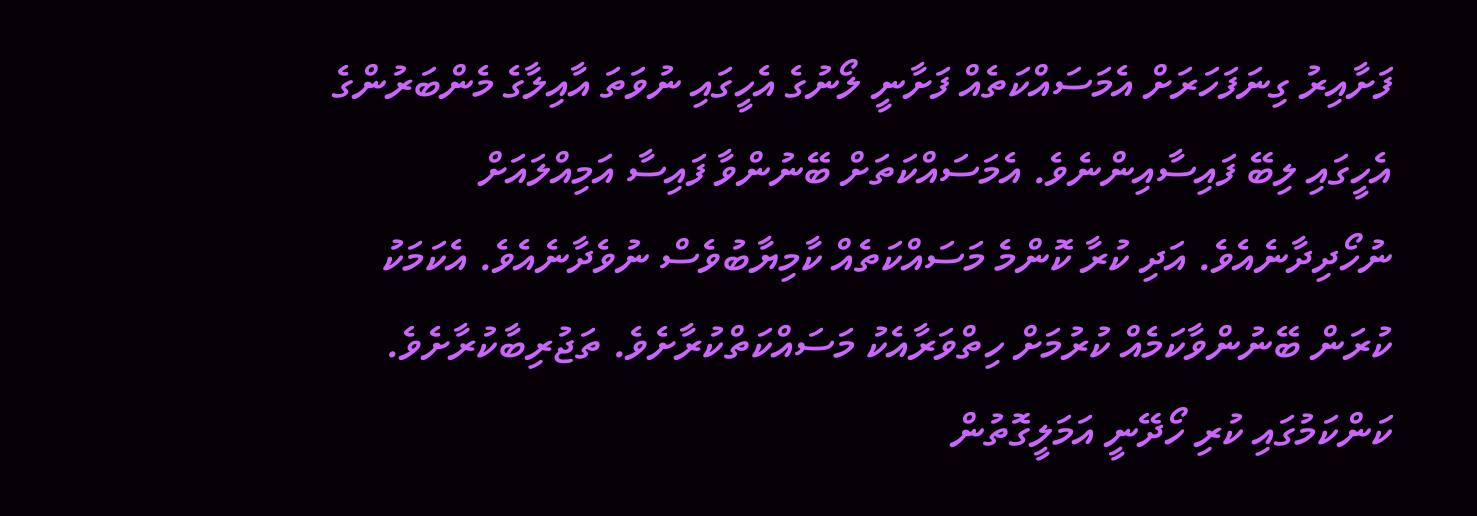ފަށާއިރު ގިނަފަހަރަށް އެމަސައްކަތެއް ފަށާނީ ލޯނުގެ އެހީގައި ނުވަތަ އާއިލާގެ މެންބަރުންގެ އެހީގައި ލިބޭ ފައިސާއިންނެވެ. އެމަސައްކަތަށް ބޭނުންވާ ފައިސާ އަމިއްލައަށް ނުހޯދިދާނެއެވެ. އަދި ކުރާ ކޮންމެ މަސައްކަތެއް ކާމިޔާބުވެސް ނުވެދާނެއެވެ. އެކަމަކު ކުރަން ބޭނުންވާކަމެއް ކުރުމަށް ހިތްވަރާއެކު މަސައްކަތްކުރާށެވެ. ތަޖުރިބާކުރާށެވެ. ކަންކަމުގައި ކުރި ހޯދޭނީ އަމަލީގޮތުން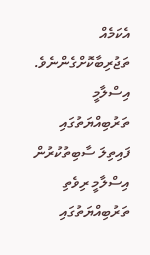އެކަމެއް ތަޖުރިބާކޮށްގެންނެވެ.
އިސްލާމީ ތަރުބިއްޔަތުގައި ފައިތިލަ ސާބިތުކުރުން
އިސްލާމީ ރިވެތި ތަރުބިއްޔަތުގައި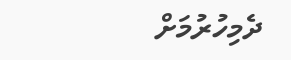ދެމިހުރުމަށް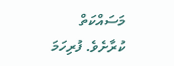މަސައްކަތް ކުރާށެވެ. ފުރިހަމަ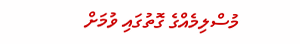މުސްލިމެއްގެ ގޮތުގައި ވުމަށް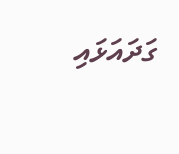ގަދައަޅައި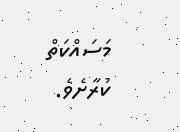މަސައްކަތް ކުރާށެވެ.